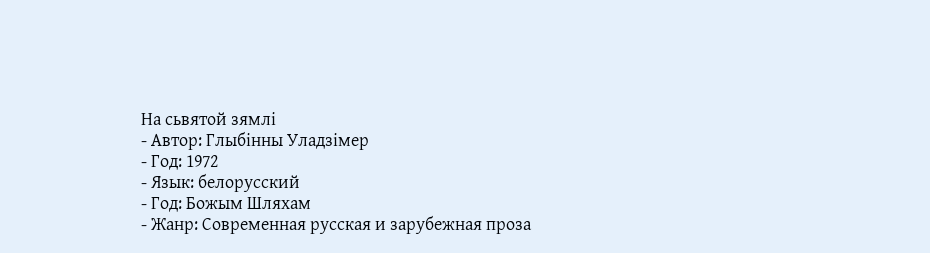На сьвятой зямлі
- Автор: Глыбінны Уладзімер
- Год: 1972
- Язык: белорусский
- Год: Божым Шляхам
- Жанр: Современная русская и зарубежная проза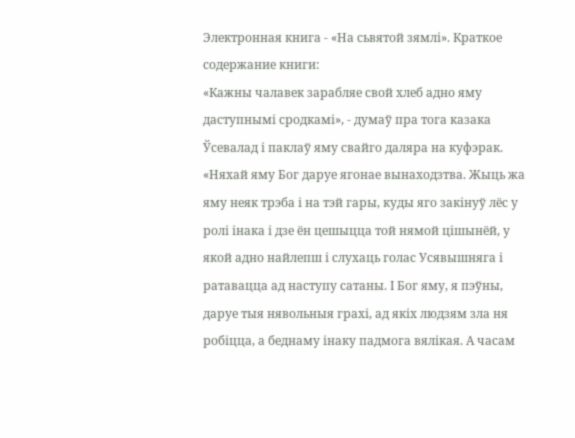Электронная книга - «На сьвятой зямлі». Краткое содержание книги:
«Кажны чалавек зарабляе свой хлеб адно яму даступнымі сродкамі», - думаў пра тога казака Ўсевалад і паклаў яму свайго даляра на куфэрак. «Няхай яму Бог даруе ягонае вынаходзтва. Жыць жа яму неяк трэба і на тэй гары, куды яго закінуў лёс у ролі інака і дзе ён цешыцца той нямой цішынёй, у якой адно найлепш і слухаць голас Усявышняга і ратавацца ад наступу сатаны. І Бог яму, я пэўны, даруе тыя нявольныя грахі, ад якіх людзям зла ня робіцца, а беднаму інаку падмога вялікая. А часам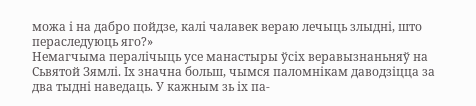можа і на дабро пойдзе, калі чалавек вераю лечыць злыдні, што пераследуюць яго?»
Немагчыма пералічыць усе манастыры ўсіх веравызнаньняў на Сьвятой Зямлі. Іх значна больш, чымся паломнікам даводзіцца за два тыдні наведаць. У кажным зь іх па-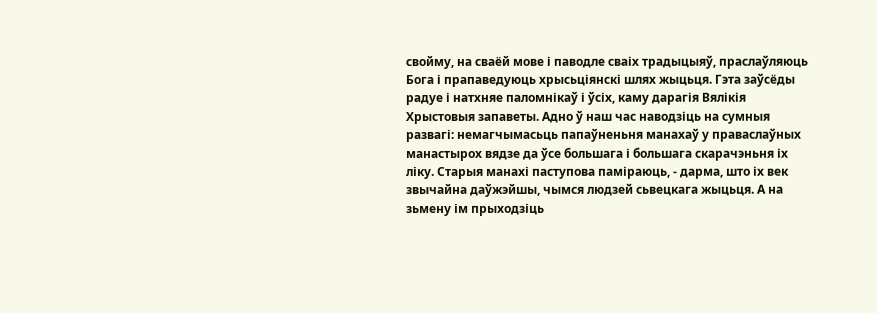свойму, на сваёй мове і паводле сваіх традыцыяў, праслаўляюць Бога і прапаведуюць хрысьціянскі шлях жыцьця. Гэта заўсёды радуе і натхняе паломнікаў і ўсіх, каму дарагія Вялікія Хрыстовыя запаветы. Адно ў наш час наводзіць на сумныя развагі: немагчымасьць папаўненьня манахаў у праваслаўных манастырох вядзе да ўсе большага і большага скарачэньня іх ліку. Старыя манахі паступова паміраюць, - дарма, што іх век звычайна даўжэйшы, чымся людзей сьвецкага жыцьця. А на зьмену ім прыходзіць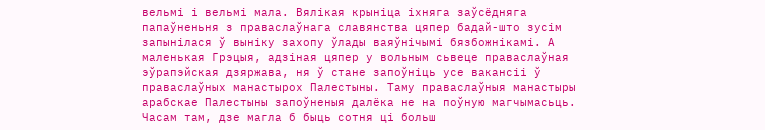вельмі і вельмі мала. Вялікая крыніца іхняга заўсёдняга папаўненьня з праваслаўнага славянства цяпер бадай-што зусім запынілася ў выніку захопу ўлады ваяўнічымі бязбожнікамі. А маленькая Грэцыя, адзіная цяпер у вольным сьвеце праваслаўная эўрапэйская дзяржава, ня ў стане запоўніць усе вакансіі ў праваслаўных манастырох Палестыны. Таму праваслаўныя манастыры арабскае Палестыны запоўненыя далёка не на поўную магчымасьць. Часам там, дзе магла б быць сотня ці больш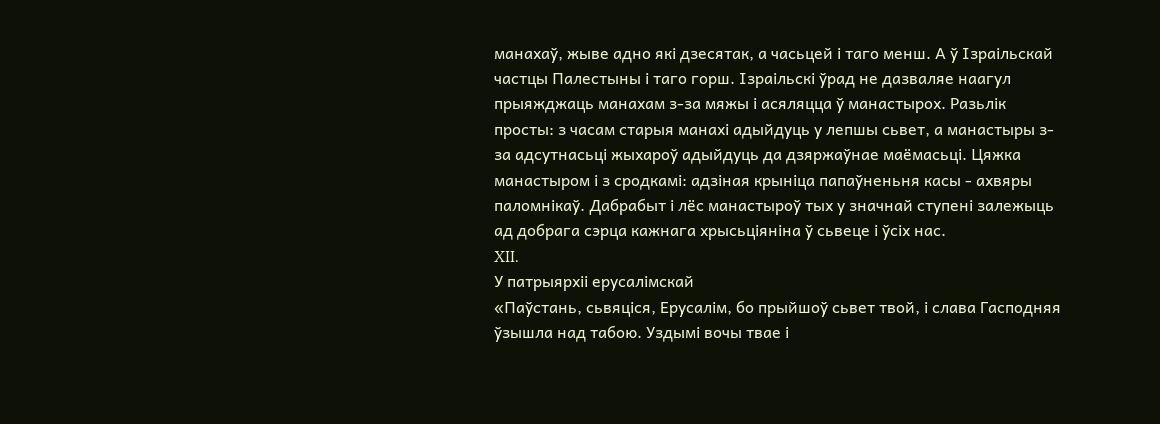манахаў, жыве адно які дзесятак, а часьцей і таго менш. А ў Ізраільскай частцы Палестыны і таго горш. Ізраільскі ўрад не дазваляе наагул прыяжджаць манахам з-за мяжы і асяляцца ў манастырох. Разьлік просты: з часам старыя манахі адыйдуць у лепшы сьвет, а манастыры з-за адсутнасьці жыхароў адыйдуць да дзяржаўнае маёмасьці. Цяжка манастыром і з сродкамі: адзіная крыніца папаўненьня касы - ахвяры паломнікаў. Дабрабыт і лёс манастыроў тых у значнай ступені залежыць ад добрага сэрца кажнага хрысьціяніна ў сьвеце і ўсіх нас.
XII.
У патрыярхіі ерусалімскай
«Паўстань, сьвяціся, Ерусалім, бо прыйшоў сьвет твой, і слава Гасподняя ўзышла над табою. Уздымі вочы твае і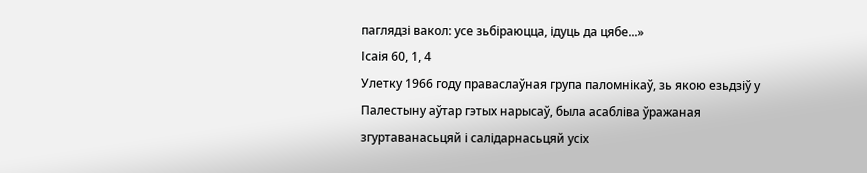паглядзі вакол: усе зьбіраюцца, ідуць да цябе...»
Ісаія 60, 1, 4
Улетку 1966 году праваслаўная група паломнікаў, зь якою езьдзіў у Палестыну аўтар гэтых нарысаў, была асабліва ўражаная згуртаванасьцяй і салідарнасьцяй усіх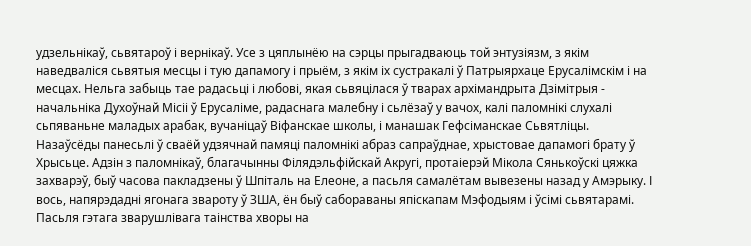удзельнікаў, сьвятароў і вернікаў. Усе з цяплынёю на сэрцы прыгадваюць той энтузіязм, з якім наведваліся сьвятыя месцы і тую дапамогу і прыём, з якім іх сустракалі ў Патрыярхаце Ерусалімскім і на месцах. Нельга забыць тае радасьці і любові, якая сьвяцілася ў тварах архімандрыта Дзімітрыя - начальніка Духоўнай Місіі ў Ерусаліме, радаснага малебну і сьлёзаў у вачох, калі паломнікі слухалі сьпяваньне маладых арабак, вучаніцаў Віфанскае школы, і манашак Гефсіманскае Сьвятліцы.
Назаўсёды панесьлі ў сваёй удзячнай памяці паломнікі абраз сапраўднае, хрыстовае дапамогі брату ў Хрысьце. Адзін з паломнікаў, благачынны Філядэльфійскай Акругі, протаіерэй Мікола Сянькоўскі цяжка захварэў, быў часова пакладзены ў Шпіталь на Елеоне, а пасьля самалётам вывезены назад у Амэрыку. І вось, напярэдадні ягонага звароту ў ЗША, ён быў сабораваны япіскапам Мэфодыям і ўсімі сьвятарамі. Пасьля гэтага зварушлівага таінства хворы на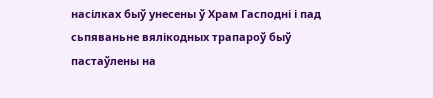насілках быў унесены ў Храм Гасподні і пад сьпяваньне вялікодных трапароў быў пастаўлены на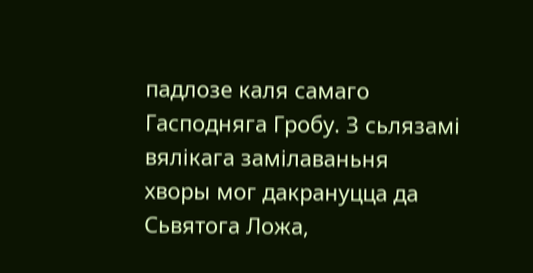падлозе каля самаго Гасподняга Гробу. З сьлязамі вялікага замілаваньня хворы мог дакрануцца да Сьвятога Ложа,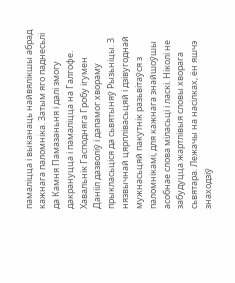памаліцца і выканаць найвялікшы абрад кажнага паломніка. Затым яго паднесьлі да Камня Памазаньня і далі змогу дакрануцца і памаліцца на Галгофе. Хавальнік Гасподняга Гробу ігумен Данііл дазволіў і дапамог хвораму прыкласьціся да сьвятыняў Рызьніцы. З нязвычнай цярплівасьцяй і дзівугоднай мужнасьцяй пакутнік разьвітаўся з паломнікамі, для кажнага знайшоўшы асобнае слова міласьці і ласкі. Ніколі не забудуцца жартлівыя словы хворага сьвятара. Лежачы на насілках, ён яшчэ знаходзіў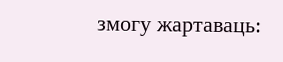змогу жартаваць: